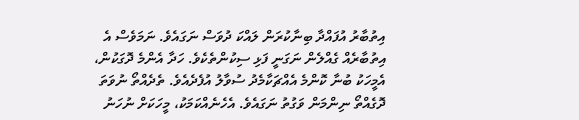އިތުބާރު އުފައްދާ ބިނާކުރަން ލައްކަ ދުވަސް ނަގައެވެ. ނަމަވެސް އެ އިތުބާރެއް ގެއްލެން ނަގަނީ ފަޅި ސިކުންތެކެވެ. ހަދާ އެންމެ ދޮގަކުން، އެމީހަކު ބުނާ ކޮންމެ އެއްޗަކާމެދު ސުވާލު އުފެދެއެވެ. ތެދެއްތޯ ނުވަތަ ދޮގެއްތޯ ނިންމަން ވަގުތު ނަގައެވެ. އެހެނެއްކަމަކު، މީހަކަށް ނުހަނު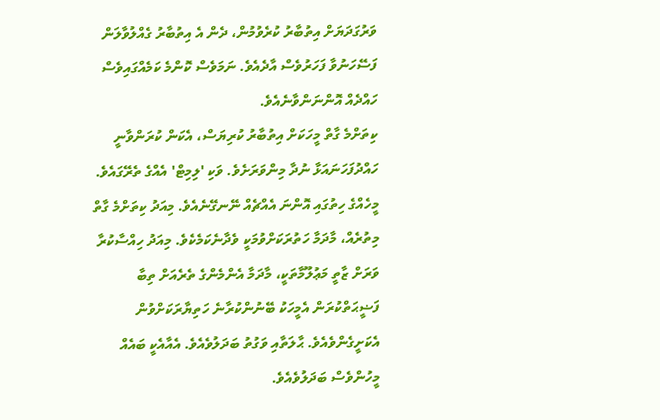ވަރުގަދަޔަށް އިތުބާރު ކުރެވުމުން، ދެން އެ އިތުބާރު ގެއްލުވާލަން ފަސޭހަނުވާ ފަހަރުވެސް އާދެއެވެ. ނަމަވެސް ކޮންމެ ކަމެއްގައިވެސް ހައްދެއް އޮންނަންވާނެއެވެ.
ކިތަށްމެ ގާތް މީހަކަށް އިތުބާރު ކުރިޔަސް، އެކަން ކުރަންވާނީ ހައްދުފަހަނައަޅާ ނުދާ މިންވަރަށެވެ. ވަކި 'ލިމިޓް' އެއްގެ ތެރޭގައެވެ. މީހެއްގެ ހިތުގައި އޮންނަ އެއްޗެއް ނޭނގޭނެއެވެ. މިއަދު ކިތަށްމެ ގާތް މިތުރެއް، މާދަމާ ހަތުރަކަށްވުމަކީ ވެދާނެކަމެކެވެ. މިއަދު ހިއްސާކުރާ ވަރަށް ޒާތީ މަޢުލޫމާތަކީ، މާދަމާ އެންމެންގެ ތެރެއަށް ތިބާ ފަޟީޙަތްކުރަން އެމީހަކު ބޭނުންކުރާނެ ހަތިޔާރަކަށްވުން އެކަށީގެންވެއެވެ. ޙާލަތާއި ވަގުތު ބަދަލުވެއެވެ. އެއާއެކީ ބައެއް މީހުންވެސް ބަދަލުވެއެވެ.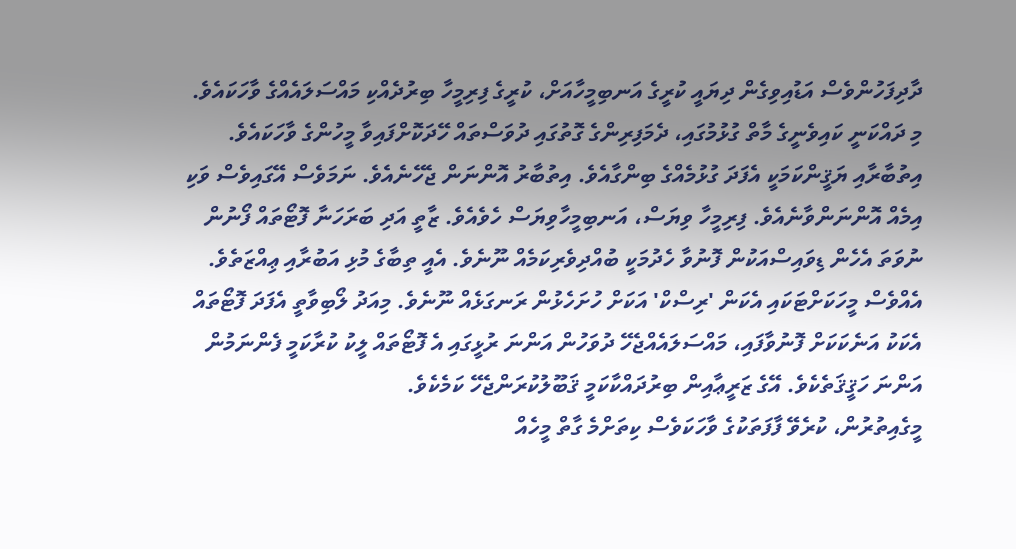ދާދިފަހުންވެސް އަޑުއިވިގެން ދިޔައީ ކުރީގެ އަނބިމީހާއަށް، ކުރީގެ ފިރިމީހާ ބިރުދެއްކި މައްސަލައެއްގެ ވާހަކައެވެ. މި ދައްކަނީ ކައިވެނީގެ މާތް ގުޅުމުގައި، ދެމަފިރިންގެ ގޮތުގައި ދުވަސްތައް ހޭދަކޮށްފައިވާ މީހުންގެ ވާހަކައެވެ. އިތުބާރާއި ޔަޤީންކަމަކީ އެފަދަ ގުޅުމެއްގެ ބިންގާއެވެ. އިތުބާރު އޮންނަން ޖެހޭނެއެވެ. ނަމަވެސް އޭގައިވެސް ވަކި އިމެއް އޮންނަންވާނެއެވެ. ފިރިމީހާ ވިޔަސް، އަނބިމީހާވިޔަސް ހެވެއެވެ. ޒާތީ އަދި ބަރަހަނާ ފޮޓޯތައް ފޯނުން ނުވަތަ އެހެން ޑިވައިސްއަކުން ފޮނުވާ ހެދުމަކީ ބުއްދިވެރިކަމެއް ނޫނެވެ. އެއީ ތިބާގެ މުޅި އަބުރާއި ޢިއްޒަތެވެ. އެއްވެސް މީހަކަށްޓަކައި އެކަން 'ރިސްކް' އަކަށް ހުށަހެޅުން ރަނގަޅެއް ނޫނެވެ. މިއަދު ލޯބިވާތީ އެފަދަ ފޮޓޯތައް އެކަކު އަނެކަކަށް ފޮނުވާފައި، މައްސަލައެއްޖެހޭ ދުވަހުން އަންނަ ރުޅީގައި އެ ފޮޓޯތައް ލީކު ކުރާކަމީ ފެންނަމުން އަންނަ ހަޤީޤަތެކެވެ. އޭގެ ޒަރީޢާއިން ބިރުދައްކާކަމީ ޤަބޫލުކުރަންޖެހޭ ކަމެކެވެ.
މީގެއިތުރުން، ކުރެވޭ ފާފަތަކުގެ ވާހަކަވެސް ކިތަށްމެ ގާތް މީހެއް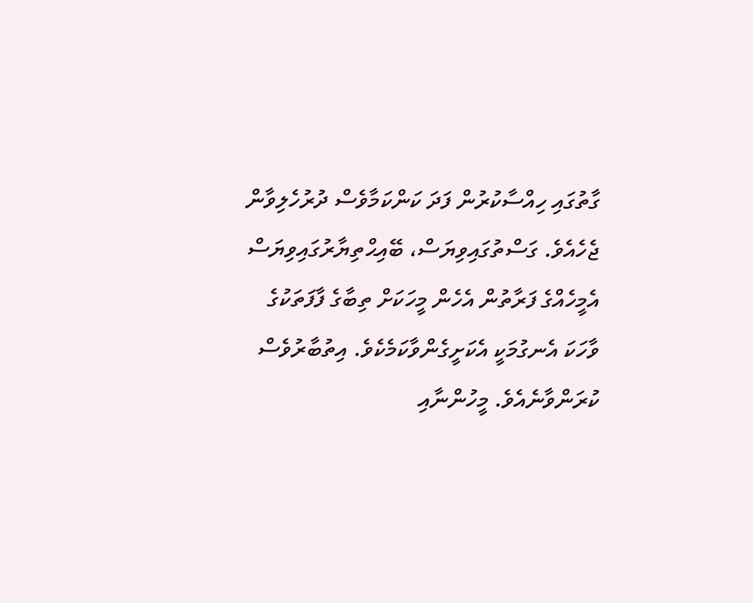ގާތުގައި ހިއްސާކުރުން ފަދަ ކަންކަމާވެސް ދުރުހެލިވާން ޖެހެއެވެ. ގަސްތުގައިވިޔަސް، ބޭއިޙްތިޔާރުގައިވިޔަސް އެމީހެއްގެ ފަރާތުން އެހެން މީހަކަށް ތިބާގެ ފާފަތަކުގެ ވާހަކަ އެނގުމަކީ އެކަށީގެންވާކަމެކެވެ. އިތުބާރުވެސް ކުރަންވާނެއެވެ. މީހުންނާއި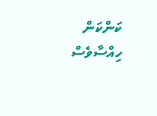ކަންކަން ހިއްސާވެސް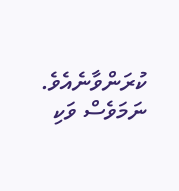ކުރަންވާނެއެވެ. ނަމަވެސް ވަކި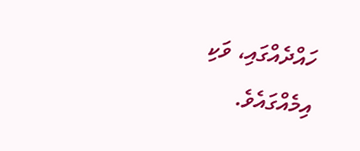ހައްދެއްގައި، ވަކި އިމެއްގައެވެ.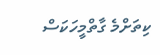ކިތަށްމެ ގާތްމީހަކަސް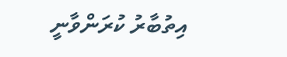އިތުބާރު ކުރަންވާނީ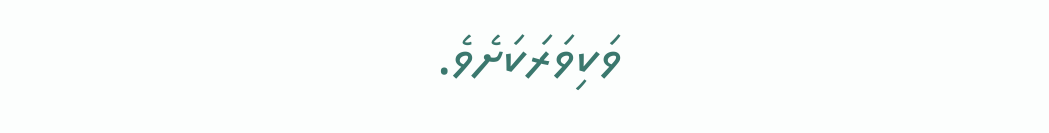ވަކިވަރަކަށެވެ.